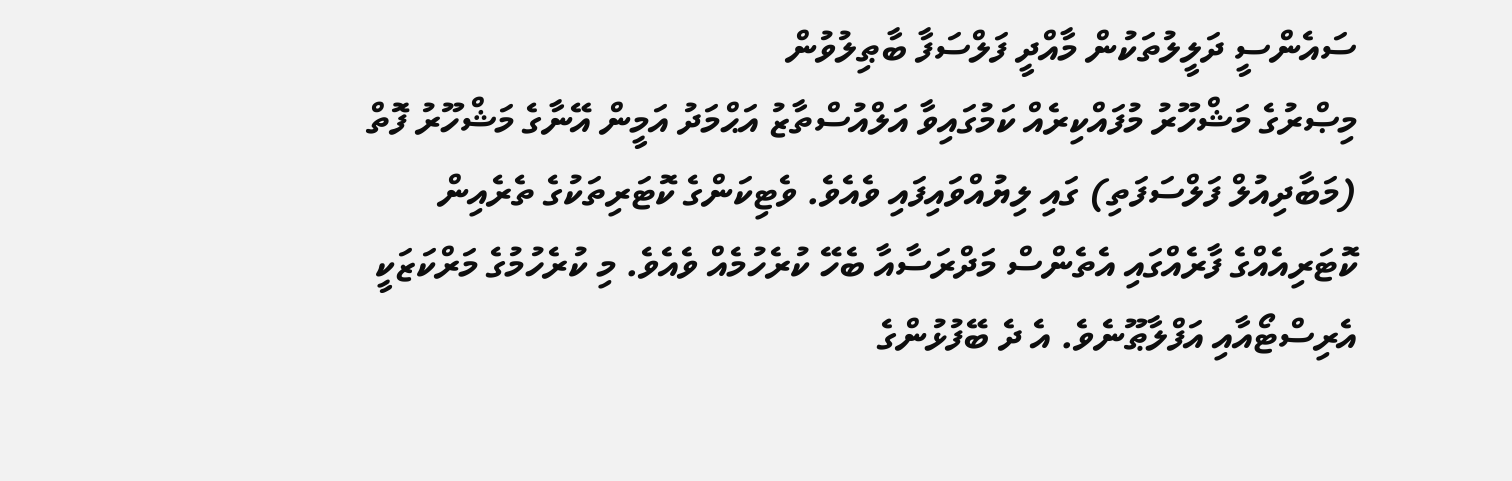ސައެންސީ ދަލީލުތަކުން މާއްދީ ފަލްސަފާ ބާޠިލުވުން
މިޞްރުގެ މަޝްހޫރު މުފައްކިރެއް ކަމުގައިވާ އަލްއުސްތާޒު އަޙްމަދު އަމީން އޭނާގެ މަޝްހޫރު ފޮތް (މަބާދިއުލް ފަލްސަފަތި) ގައި ލިޔުއްވައިފައި ވެއެވެ. ވެޓިކަންގެ ކޮޓަރިތަކުގެ ތެރެއިން ކޮޓަރިއެއްގެ ފާރެއްގައި އެތެންސް މަދްރަސާއާ ބެހޭ ކުރެހުމެއް ވެއެވެ. މި ކުރެހުމުގެ މަރްކަޒަކީ އެރިސްޓޯއާއި އަފްލާޠޫނެވެ. އެ ދެ ބޭފުޅުންގެ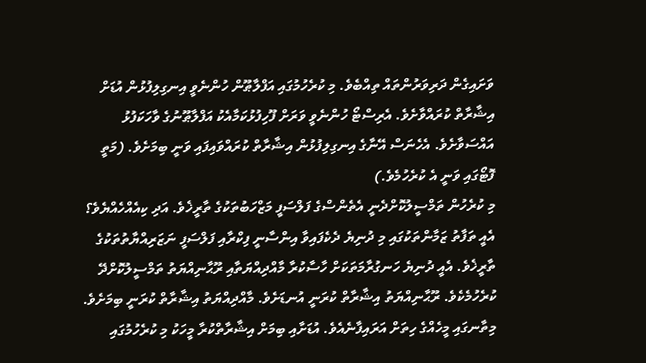ވަށައިގެން ދަރިވަރުންތައް ތިއްބެވެ. މި ކުރެހުމުގައި އަފްލާޠޫން ހުންނެވީ އިނގިލިފުޅުން އުޑަށް އިޝާރާތް ކުރައްވާށެވެ. އެރިސްޓޯ ހުންނެވީ ވަރަށް ފޫހިފުޅުކަމާއެކު އަފްލާޠޫނުގެ ވާހަކަފުޅު އައްސަވާށެވެ. އެހެނަސް އޭނާގެ އިނގިލިފުޅުން އިޝާރާތް ކުރައްވައިފައި ވަނީ ބިމަށެވެ. (މަތީ ފޮޓޯގައި ވަނީ އެ ކުރެހުމެވެ.)
މި ކުރެހުން ތަމްސީލުކޮށްދެނީ އެތެންސްގެ ފަލްސަފީ މަޒްހަބުތަކުގެ ތާރީޚެވެ. އަދި ކިއެއްހެއްޔެވެ؟ އެއީ ތަފާތު ޒަމާންތަކުގައި މި ދުނިޔެ ދެކެފައިވާ އިންސާނީ ފިކްރާއި ފަލްސަފީ ނަޒަރިއްޔާތުތަކުގެ ތާރީޚެވެ. އެއީ ދުނިޔެ ހަނގުރާމަތަކަށް ހާސާކުރާ މާއްދިއްޔަތާއި ރޫޙާނިއްޔަތު ތަމްސީލުކޮށްދޭ ކުރެހުމެކެވެ. ރޫޙާނިއްޔަތު އިޝާރާތް ކުރަނީ އުނޑަށެވެ. މާއްދިއްޔަތު އިޝާރާތް ކުރަނީ ބިމަށެވެ.
މިތާނގައި މީހެއްގެ ހިތަށް އަރައިފާނެއެވެ. އުޑަށާއި ބިމަށް އިޝާރާތްކުރާ މީހަކު މި ކުރެހުމުގައި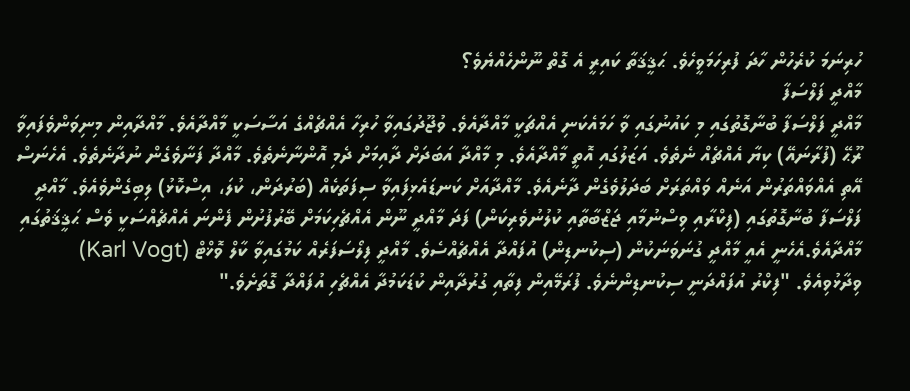ހުރިނަމަ ކުރެހުން ހާދަ ފުރިހަމަވީހެވެ. ޙަޤީޤަތާ ކައިރީ އެ ގޮތް ނޫންހެއްޔެވެ؟
މާއްދީ ފަލްސަފާ
މާއްދީ ފަލްސަފާ ބުނާގޮތުގައި މި ކައުނުގައި ވާ ހަމައެކަނި އެއްޗަކީ މާއްދާއެވެ. ވުޖޫދުގައިވާ ހުރިހާ އެއްޗެއްގެ އަސާސަކީ މާއްދާއެވެ. މާއްދާއިން މިނިވަންވެފައިވާ ރޫޙޭ (ފުރާނައޭ) ކިޔާ އެއްޗެއް ނެތެވެ. އަޒަލުގައި އޮތީ މާއްދާއެވެ. މި މާއްދާ އަބަދަށް ދާއިމަށް ދެމި އޮންނާނެތެވެ. މާއްދާ ފަނާވެގެން ނުދާނެތެވެ. އެހެނަސް އޭތި އެއްވައްތަރުން އަނެއް ވައްތަރަށް ބަދަލުވެގެން ދާނެއެވެ. މާއްދާއަށް ކަނޑައެޅިފައިވާ ސިފަތަކެއް (ބަރުދަން، ކުލަ، އިސްކޮޅު) ލިބިގެންވެއެވެ. މާއްދީ ފަލްސަފާ ބުނާގޮތުގައި (ފިކްރާއި ވިސްނުމާއި ޖަޒްބާތާއި ކުލުނުވެރިކަން) ފަދަ މާއްދީ ނޫން އެއްޗެހިކަމަށް ބޭރުފުށުން ފެންނަ އެއްޗެއްސަކީ ވެސް ޙަޤީޤަތުގައި މާއްދާއެވެ.އެހެނީ އެއީ މާއްދީ ގުނަވަނަކުން (ސިކުނޑިން) އުފައްދާ އެއްޗެއްސެވެ. މާއްދީ ފިލޯސަފަރެއް ކަމުގައިވާ ކާލް ވޮޚްޓް (Karl Vogt) ވިދާޅުވިއެވެ. "ފިކްރު އުފައްދަނީ ސިކުނޑިންނެވެ. ފުރަމޭއިން ފިތާއި ގުރުދާއިން ކުޑަކަމުދާ އެއްޗެހި އުފައްދާ ގޮތަށެވެ."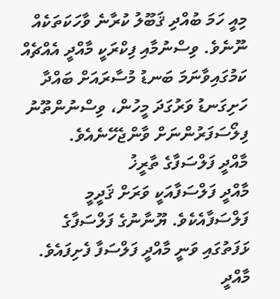މިއީ ހަމަ ބުއްދި ޤަބޫލު ކުރާނެ ވާހަކަތަކެއް ނޫނެވެ. ވިސްނުމާއި ފިކްރަކީ މާއްދީ އެއްޗެއް ކަމުގައިވާނަމަ ބަނޑު މުސާރައަށް ބައްދާ ހަށިގަނޑު ވަރުގަދަ މީހުން، ވިސްނުންތޫނު ފިލޯސަފަރުންނަށް ވާންޖެހޭނެއެވެ.
މާއްދީ ފަލްސަފާގެ ތާރީޚު
މާއްދީ ފަލްސަފާއަކީ ވަރަށް ޤަދީމީ ފަލްސަފާއެކެވެ. ޔޫނާނުގެ ފަލްސަފާގެ ޅަފަތުގައި ވަނީ މާއްދީ ފަލްސަފާ ފެށިފައެވެ. މާއްދީ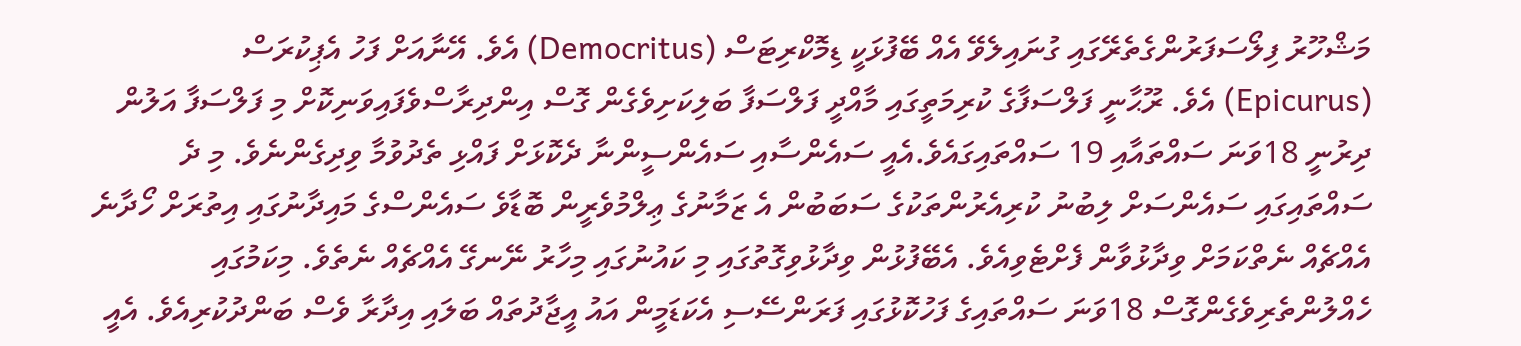މަޝްހޫރު ފިލޯސަފަރުންގެތެރޭގައި ގުނައިލެވޭ އެއް ބޭފުޅަކީ ޑިމޮކްރިޓަސް (Democritus) އެވެ. އޭނާއަށް ފަހު އެޕިކުރަސް (Epicurus) އެވެ. ރޫޙާނީ ފަލްސަފާގެ ކުރިމަތީގައި މާއްދީ ފަލްސަފާ ބަލިކަށިވެގެން ގޮސް އިންދިރާސްވެފައިވަނިކޮށް މި ފަލްސަފާ އަލުން ދިރުނީ 18ވަނަ ސައްތައާއި 19 ސައްތައިގައެވެ.އެއީ ސައެންސާއި ސައެންސީންނާ ދެކޮޅަށް ފައްޅި ތެދުވުމާ ވިދިގެންނެވެ. މި ދެ ސައްތައިގައި ސައެންސަށް ލިބުނު ކުރިއެރުންތަކުގެ ސަބަބުން އެ ޒަމާނުގެ ޢިލްމުވެރީން ބޮޑާވެ ސައެންސްގެ މައިދާނުގައި އިތުރަށް ހޯދާނެ އެއްޗެއް ނެތްކަމަށް ވިދާޅުވާން ފެށްޓެވިއެވެ. އެބޭފުޅުން ވިދާޅުވިގޮތުގައި މި ކައުނުގައި މިހާރު ނޭނގޭ އެއްޗެއް ނެތެވެ. މިކަމުގައި ހެއްލުންތެރިވެގެންގޮސް 18ވަނަ ސައްތައިގެ ފަހުކޮޅުގައި ފަރަންސޭސި އެކަޑަމީން އައު އީޖާދުތައް ބަލައި އިދާރާ ވެސް ބަންދުކުރިއެވެ. އެއީ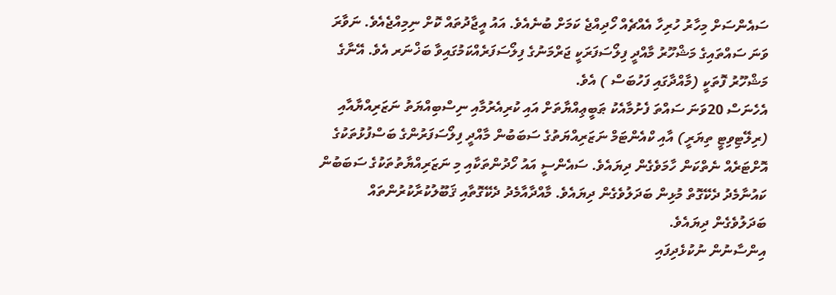ސައެންސަށް މިހާރު ހުރިހާ އެއްޗެއް ހޯދިއްޖެ ކަމަށް ބުނެއެވެ. އައު އީޖާދުތައް ކޮށް ނިމިއްޖެއެވެ. ނަވާރަ ވަނަ ސައްތައިގެ މަޝްހޫރު މާއްދީ ފިލޯސަފަރަކީ ޖަރްމަނުގެ ފިލޯސަފަރެއްކަމުގައިވާ ބަޚްނަރ އެވެ. އޭނާގެ މަޝްހޫރު ފޮތަކީ (މާއްދާގައި ފަހުބަސް ) އެވެ.
އެހެނަސް 20ވަނަ ސައްތަ ފެށުމާއެކު ޠަބީޢިއްޔާތަށް އައި ކުރިއެރުމާއި ނިސްބިއްޔަތު ނަޒަރިއްޔާއާއި (ރިލޭޓިވިޓީ ތިޔަރީ) އާއި ކްއެންޓަމް ނަޒަރިއްޔަތުގެ ސަބަބުން މާއްދީ ފިލޯސަފަރުންގެ ބަސްފުޅުތަކުގެ އޮށްޓަރެއް ނެތްކަން ހާމަވެގެން ދިޔައެވެ. ސައެންސީ އައު ހޯދުންތަކާއި މި ނަޒަރިއްޔާތުތަކުގެ ސަބަބުން ކައުނާމެދު ދެކޭގޮތް މުޅިން ބަދަލުވެގެން ދިޔައެވެ. މާއްދާއާމެދު ދެކޭގޮތާއި ޤަބޫލުކުރާކުރުންތައް ބަދަލުވެގެން ދިޔައެވެ.
އިންސާނުން ނުކުޅެދިފައި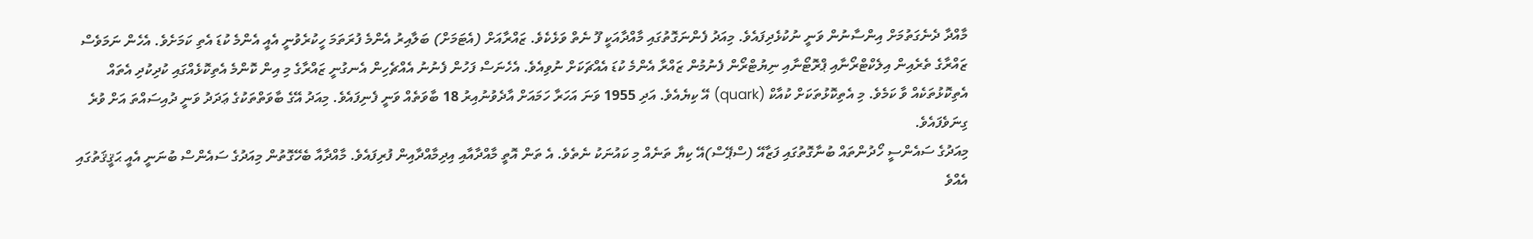މާއްދާ ދެނެގަތުމަށް އިންސާނުން ވަނީ ނުކުޅެދިފައެވެ. މިއަދު ފެންނަގޮތުގައި މާއްދާއަކީ ފޫ ނެތް ވަޅެކެވެ. ޒައްރާއަށް (އެޓަމަށް) ބަލާއިރު އެންމެ ފުރަތަމަ ހީކުރެވުނީ އެއީ އެންމެ ކުޑަ އެތި ކަމަށެވެ. އެހެން ނަމަވެސް ޒައްރާގެ ތެރެއިން އިލެކްޓްރޯނާއި ޕްރޮޓޯނާއި ނިޔުޓްރޯން ފެނުމުން ޒައްރާ އެންމެ ކުޑަ އެއްޗަކަށް ނުވިއެވެ. އެހެނަސް ފަހުން ފެނުނު އެއްޗެހިން އެނގުނީ ޒައްރާގެ މި އިން ކޮންމެ އެތިކޮޅެއްގައި ކުދިކުދި އެތައް އެތިކޮޅުތަކެއް ވާ ކަމެވެ. މި އެތިކޮޅުތަކަށް ކުއާކް (quark) އޭ ކިޔެއެވެ. އަދި 1955 ވަނަ އަހަރާ ހަމައަށް އާދެވުނުއިރު 18 ބާވަތެއް ވަނީ ފެނިފައެވެ. މިއަދު އޭގެ ބާވަތްތަކުގެ ޢަދަދު ވަނީ ދުއިސައްތަ އަށް ވުރެ ގިނަވެފައެވެ.
މިއަދުގެ ސައެންސީ ހޯދުންތައް ބުނާގޮތުގައި ފަޒާއޭ (ސްޕޭސް)އޭ ކިޔާ ތަނެއް މި ކައުނަކު ނެތެވެ. އެ ތަން އޮތީ މާއްދާއާއި އިދިމާއްދާއިން ފުރިފައެވެ. މާއްދާއާ ބެހޭގޮތުން މިއަދުގެ ސައެންސް ބުނަނީ އެއީ ޙަޤީޤަތުގައި އެއްވެ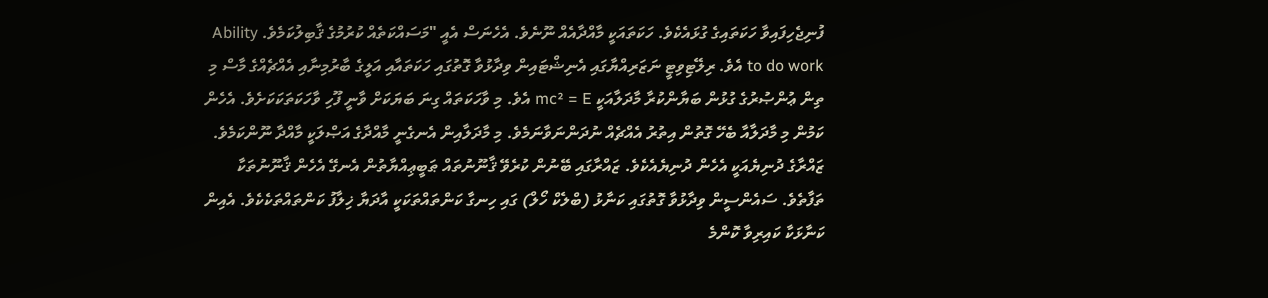ފުނިޖެހިފައިވާ ހަކަތައިގެ ގުޅައެކެވެ. ހަކަތައަކީ މާއްދާއެއް ނޫނެވެ. އެހެނަސް އެއީ "މަސައްކަތެއް ކުރުމުގެ ޤާބިލުކަމެވެ. Ability to do work އެވެ. ރިލޭޓިވިޓީ ނަޒަރިއްޔާގައި އެނިޝްޓައިން ވިދާޅުވާ ގޮތުގައި ހަކަތައާއި އަލީގެ ބާރުމިނާއި އެއްޗެއްގެ މާސް މި ތިން ޢުންޞުރުގެ ގުޅުން ބަޔާންކުރާ މާދަލާއަކީ mc² = E އެވެ. މި ވާހަކަތައް ގިނަ ބަޔަކަށް ވާނީ ފޫހި ވާހަކަތަކަކަށެވެ. އެހެން ކަމުން މި މާދަލާއާ ބެހޭ ގޮތުން އިތުރު އެއްޗެއް ނުދަންނަވާނަމެވެ. މި މާދަލާއިން އެނގެނީ މާއްދާގެ އަޞްލަކީ މާއްދާ ނޫންކަމެވެ.
ޒައްރާގެ ދުނިޔެއަކީ އެހެން ދުނިޔެއެކެވެ. ޒައްރާގައި ބޭނުން ކުރެވޭ ޤާނޫނުތައް ޠަބީޢިއްޔާތުން އެނގޭ އެހެން ޤާނޫނުތަކާ ތަފާތެވެ. ސައެންސީން ވިދާޅުވާ ގޮތުގައި ކަނާޅު (ބްލެކް ހޯލް) ގައި ހިނގާ ކަންތައްތަކަކީ އާދަޔާ ޚިލާފު ކަންތައްތަކެކެވެ. އެއިން ކަނާޅަކާ ކައިރިވާ ކޮންމެ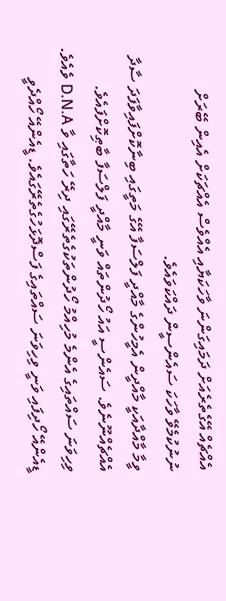އެއްޗެއް އޭގެތެރެއަށް ދަމައިގަންނަ ވާހަކަޔާއި އެއްވެސް އެއްޗަކަށް އެއިން ބޭރަށް ނުނުކުމެވޭ ވާހަކަ ސައެންސީން ދައްކަވައެވެ.
ވީމާ މާއްދާއަކީ މާއްދީން އެމީހުންގެ މާއްދީ ފަލްސަފާ އޭގެ މަތީގައި ބިނާކޮށްފައިވާފަދަ ސާދާ އެއްޗެއްނޫނެވެ. ސައެންސީ އައު ހޯދުންތައް ވަނީ މާއްދީ ފަލްސަފާ ބާޠިކޮށްފައެވެ.
ވިހިވަނަ ސައްތައިގެ އެންމެ މުހިއްމު ހޯދުންތަކުގެތެރޭގައި ދިރޭ ހަތާގައި ވާ D.N.A ވެއެވެ. ޑީއެންއޭ ހޯދިފައި ވަނީ ވިހިވަނަ ސައްތައިގެ ފަސްދޮޅަހުގެތެރޭގައެވެ. ޑީއެންއޭ ހޯއްދެވީ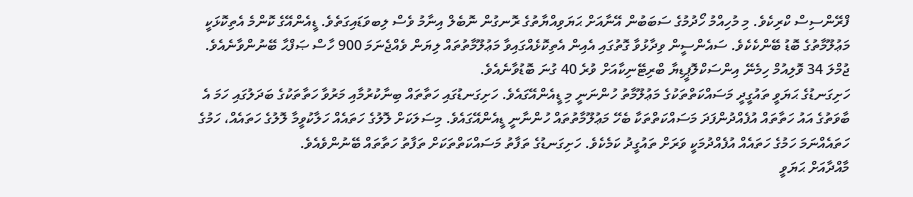ފްރޭންސިސް ކްރިކެވެ. މި މުހިއްމު ހޯދުމުގެ ސަބަބުން އޭނާއަށް ޙަޔަވިއްޔާތުގެ ރޮނގުން ނޮބެލް އިނާމު ވެސް ލިބވަޑައިގަތެވެ. ޑީއެންއޭގެ ކޮންމެ އެތިކޮޅަކީ މަޢުލޫމާތުގެ ބޮޑު ބޭންކެކެވެ. ސައެންސީން ވިދާޅުވާ ގޮތުގައި އެއިން އެތިކޮޅެއްގައިވާ މަޢުލޫމާތުތައް ލިޔަން ވެއްޖެނަމަ 900 ހާސް ޞަފްޙާ ބޭނުންވާނެއެވެ. ޖުމްލަ 34 ވޮލިއުމް ހިމެނޭ އިންސަކްލޮޕީޑިޔާ ބްރިޓޭނިކާއަށް ވުރެ 40 ގުނަ ބޮޑުވާނެއެވެ.
ހަށިގަނޑުގެ ޙަޔަވީ ތައުގީދީ މަސައްކަތްތަކުގެ މަޢުލޫމާތު ހުންނަނީ މި ޑީއެންއޭގައެވެ. ހަށިގަނޑުގައި ހަތާތައް ބިނާކުރުމާއި މަރުވާ ހަތާތަކުގެ ބަދަލުގައި ހަމަ އެ ބާވަތުގެ އައު ހަތާތައް އުފެއްދުންފަދަ މަސައްކަތްތަކާ ބެހޭ މަޢުލޫމާތުތައް ހުންނާނީ ޑީއެންއޭގައެވެ. މިސަލަކަށް ލޮލުގެ ހަތައެއް ހަލާކުވީމާ ލޮލުގެ ހަތައެއް، ހަމުގެ ހަތައެއްނަމަ ހަމުގެ ހަތައެއް އުފެއްދުމަކީ ވަރަށް ތައުގީދު ކަމެކެވެ. ހަށިގަނޑުގެ ތަފާތު މަސައްކަތްތަކަށް ތަފާތު ހަތާތައް ބޭނުންވެއެވެ.
މާއްދާއަށް ޙަޔަވީ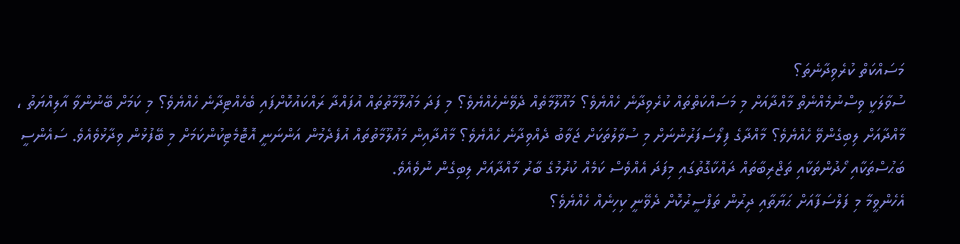މަސައްކަތް ކުރެވިދާނެތަ؟
ސުވާލަކީ ވިސްނުމެއްނެތް މާއްދާއަށް މި މަސައްކަތްތައް ކުރެވިދާނެ ހެއްޔެވެ؟ މައޫލޫމާތެއް ދެވޭނެހެއްޔެވެ؟ މި ފަދަ މަޢުލޫމާތުތައް އުފައްދާ ރައްކައުކޮށްފައި ބެހެއްޓިދާނެ ހެއްޔެވެ؟ މި ކަމަށް ބޭނުންވާ އާލިއްޔަތު ، މާއްދާއަށް ލިބިގެންވޭ ހެއްޔެވެ؟ މާއްދާގެ ފިލޯސަފަރުންނަށް މި ސުވާލުތަކަށް ޖަވާބު ދެއްވިދާނެ ހެއްޔެވެ؟ މާއްދާއިން މަޢުލޫމާތުތައް އުފެދެމުން އަންނަނީ އޮޓޮމެޓިކުންކަމަށް މި ބޭފުޅުން ވިދާޅުވެއެވެ. ސައެންސީ ބަޙުސްތަކާއި ހޯދުންތަކާއި ތަޖްރިބާތައް ދައްކާގޮތުގައި މިފަދަ އެއްވެސް ކަމެއް ކުރުމުގެ ބާރު މާއްދާއަށް ލިބިގެން ނުވެއެވެ.
އެހެންވީމާ މި ފަލްސަފާއަށް ޙަޔާތާއި ދިރުން ތަފްސީރުކޮށް ދެވޭނީ ކިހިނެއް ހެއްޔެވެ؟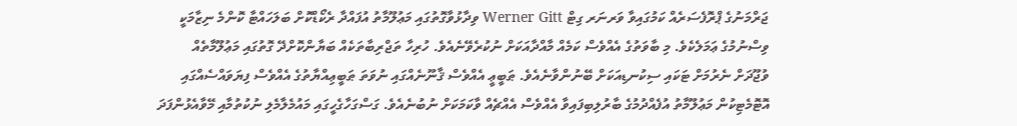ޖަރްމަނުގެ ޕްރޮފެސަރެއް ކަމުގައިވާ ވަރނަރ ގިޓް Werner Gitt ވިދާޅުވާގޮތުގައި މަޢުލޫމާތު އުފައްދާ ރެކޯޑްކޮށް ބަލަހައްޓާ ކޮންމެ ނިޒާމަކީ ވިސްނުމުގެ ޢަމަލެކެވެ. މި ބާވަތުގެ އެއްވެސް ކަމެއް މާއްދާއަކަށް ނުކުރެވޭނެއެވެ. ހުރިހާ ތަޖްރިބާތަކެއް ބަޔާންކޮށްދޭ ގޮތުގައި މަޢުލޫމާތެއް ވުޖޫދަށް ނެރުމަށް ޓަކައި ސިކުނޑިއަކަށް ބޭނުންވާނެއެވެ. ޠަބީޢީ އެއްވެސް ޤާނޫނެއްގައި ނުވަތަ ޠަބީޢިއްޔާތުގެ އެއްވެސް ފިޔަވައްސެއްގައި އޮޓޮމެޓިކުން މަޢުލޫމާތު އުފެއްދުމުގެ ބާރުލިބިފައިވާ އެއްވެސް އެއްޗެއް ވާކަމަކަށް ނުބުނެއެވެ. ގަސްގަހާގެހީގައި މައުމެލާމެލި ނުކުތުމާއި މޭވާއެޅުންފަދަ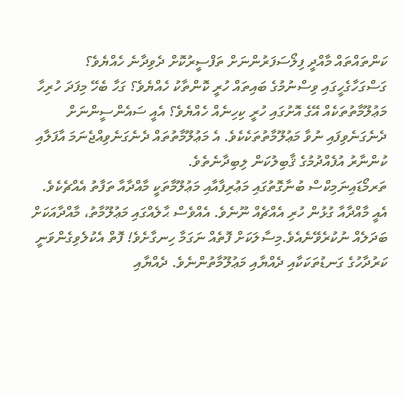ކަންތައްތައް މާއްދީ ފިލޯސަފަރުންނަށް ތަފްސީރުކޮށް ދެވިދާނެ ހެއްޔެވެ؟ ގަސްގަހާގެހީގައި ވިސްނުމުގެ ބައިތައް ހުރީ ކޮންތާކު ހެއްޔެވެ؟ ގަހާ ބެހޭ މިފަދަ ހުރިހާ މަޢުލޫމާތުތަކެއް އޭގެ އޮށުގައި ހުރީ ކިހިނެއް ހެއްޔެވެ؟ އެއީ ސައެންސީންނަށް ދެނެގަނެވިފައި ނުވާ މަޢުލޫމާތުތަކެކެވެ. އެ މަޢުލޫމާތުތައް ދެނެގަނެވިއްޖެނަމަ އާފަލާއި ކުންނާރު އުފެއްދުމުގެ ޤާބިލުކަން ލިބިދާނެތެވެ.
ތަރމޯޑައިނަމިކްސް ބުނާގޮތުގައި މަޢުރިފާއާއި މަޢުލޫމާތަކީ މާއްދާއާ ތަފާތު އެއްޗެކެވެ. އެއީ މާއްދާއާ ގުޅުން ހުރި އެއްޗެއް ނޫނެވެ. އެއްވެސް ޙާލެއްގައި މަޢުލޫމާތު، މާއްދާއަކަށް ބަދަލެއް ނުކުރެވޭނެއެވެ.މިސާލަކަށް ފޮތެއް ނަގަމާ ހިނގާށެވެ! ފޮތް އެކުލެވިގެންވަނީ ކަރުދާހުގެ ގަނޑުތަކަކާއި ދެއްޔާއި މަޢުލޫމާތުންނެވެ. ދެއްޔާއި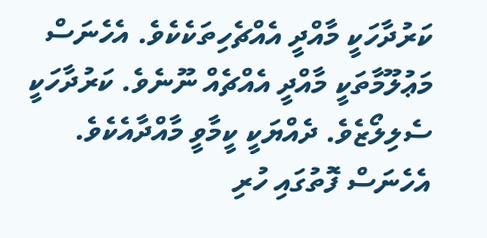ކަރުދާހަކީ މާއްދީ އެއްޗެހިތަކެކެވެ. އެހެނަސް މަޢުލޫމާތަކީ މާއްދީ އެއްޗެއް ނޫނެވެ. ކަރުދާހަކީ ސެލިލޯޒެވެ. ދެއްޔަކީ ކީމާވީ މާއްދާއެކެވެ. އެހެނަސް ފޮތުގައި ހުރި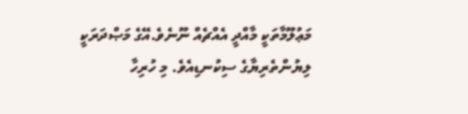މަޢުލޫމާތަކީ މާއްދީ އެއްޗެއް ނޫނެވެ.އޭގެ މަޞްދަރަކީ ލިޔުންތެރިޔާގެ ސިކުނޑިއެވެ. މި ހުރިހާ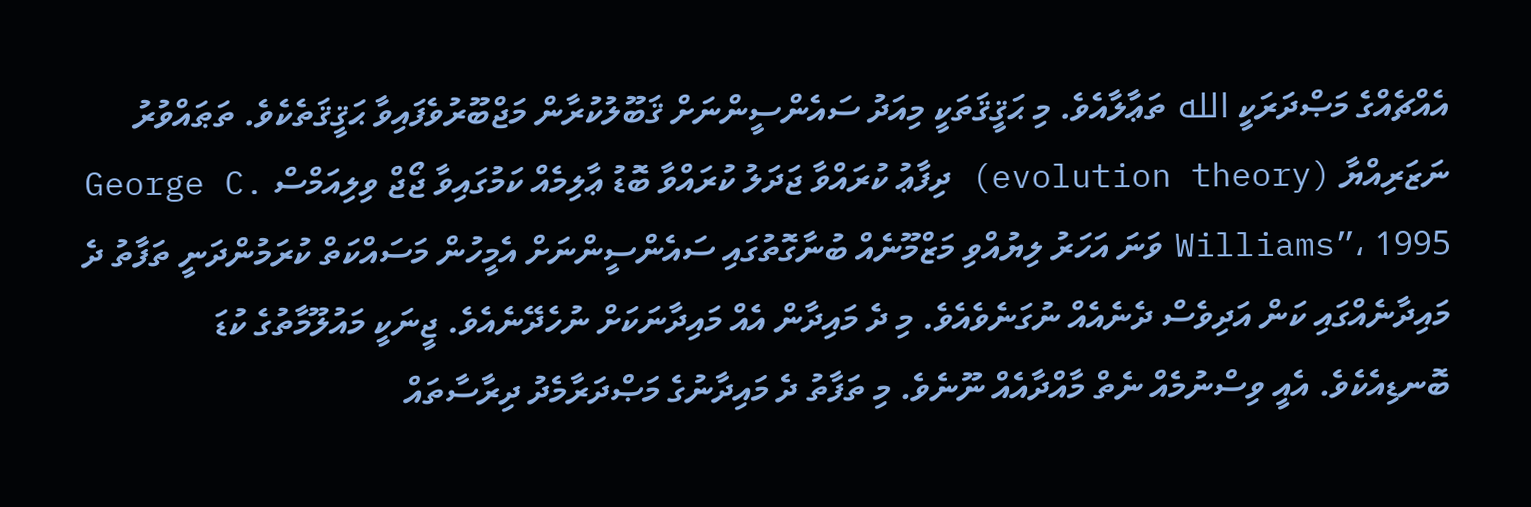އެއްޗެއްގެ މަޞްދަރަކީ الله ތަޢާލާއެވެ. މި ޙަޤީޤަތަކީ މިއަދު ސައެންސީންނަށް ޤަބޫލުކުރާން މަޖްބޫރުވެފައިވާ ޙަޤީޤަތެކެވެ. ތަޠައްވުރު ނަޒަރިއްޔާ (evolution theory) ދިފާޢު ކުރައްވާ ޖަދަލު ކުރައްވާ ބޮޑު ޢާލިމެއް ކަމުގައިވާ ޖޯޖް ވިލިއަމްސް George C. Williams”، 1995 ވަނަ އަހަރު ލިޔުއްވި މަޒްމޫނެއް ބުނާގޮތުގައި ސައެންސީންނަށް އެމީހުން މަސައްކަތް ކުރަމުންދަނީ ތަފާތު ދެ މައިދާނެއްގައި ކަން އަދިވެސް ދެނެއެއް ނުގަނެވެއެވެ. މި ދެ މައިދާން އެއް މައިދާނަކަށް ނުހެދޭނެއެވެ. ޖީނަކީ މައުލޫމާތުގެ ކުޑަ ބޮނޑިއެކެވެ. އެއީ ވިސްނުމެއް ނެތް މާއްދާއެއް ނޫނެވެ. މި ތަފާތު ދެ މައިދާނުގެ މަޞްދަރާމެދު ދިރާސާތައް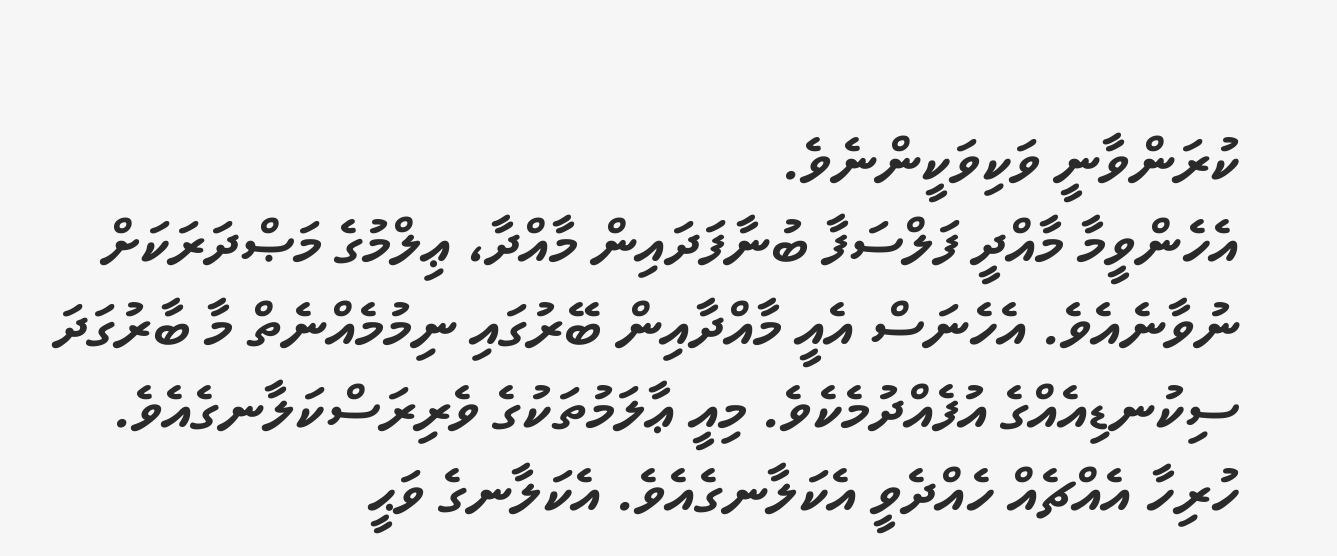ކުރަންވާނީ ވަކިވަކީންނެވެ.
އެހެންވީމާ މާއްދީ ފަލްސަފާ ބުނާފަދައިން މާއްދާ، ޢިލްމުގެ މަޞްދަރަކަށް ނުވާނެއެވެ. އެހެނަސް އެއީ މާއްދާއިން ބޭރުގައި ނިމުމެއްނެތް މާ ބާރުގަދަ ސިކުނޑިއެއްގެ އުފެއްދުމެކެވެ. މިއީ ޢާލަމުތަކުގެ ވެރިރަސްކަލާނގެއެވެ. ހުރިހާ އެއްޗެއް ހެއްދެވީ އެކަލާނގެއެވެ. އެކަލާނގެ ވަޙީ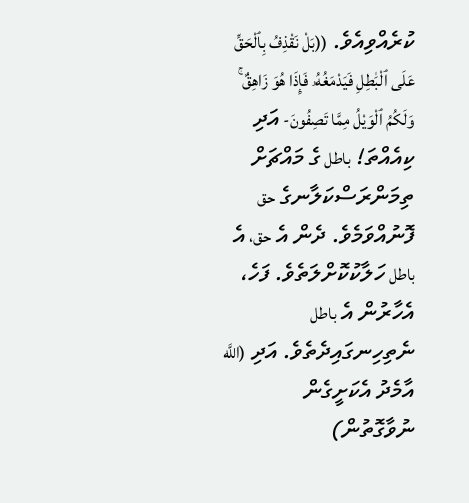ކުރެއްވިއެވެ. ((بَلْ نَقْذِفُ بِٱلْحَقِّ عَلَى ٱلْبَٰطِلِ فَيَدْمَغُهُۥ فَإِذَا هُوَ زَاهِقٌ ۚ وَلَكُمُ ٱلْوَيْلُ مِمَّا تَصِفُونَ- އަދި ކިއެއްތަ! باطل ގެ މައްޗަށް ތިމަންރަސްކަލާނގެ حق ފޮނުއްވަމެވެ. ދެން އެ حق، އެ باطل ހަލާކުކޮށްލަތެވެ. ފަހެ، އެހާރުން އެ باطل ނެތިހިނގައިދެތެވެ. އަދި (اللَّه އާމެދު އެކަށީގެން ނުވާގޮތުން)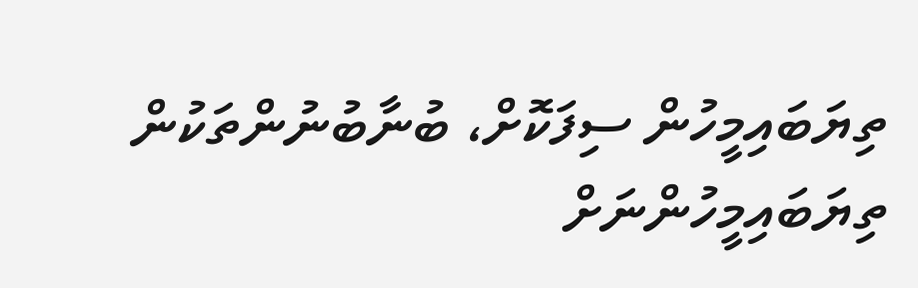ތިޔަބައިމީހުން ސިފަކޮށް، ބުނާބުނުންތަކުން ތިޔަބައިމީހުންނަށް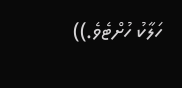ހަލާކު ހުށްޓެވެ.))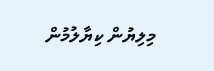މިލިޔުން ކިޔާލުމުން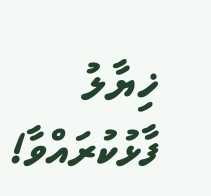ޚިޔާލު ފާޅުކުރައްވާ!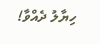ހިޔާލު ދެއްވާ!